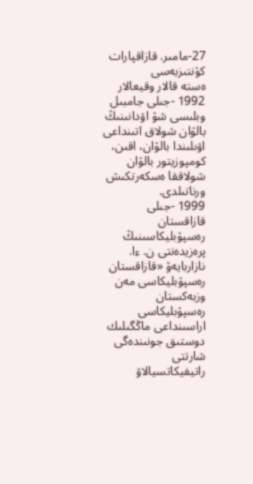27-مامىر. قازاقپارات كۇنتىزبەسى
ەستە قالار وقيعالار
1992 -جىلى جامبىل وبلىسى شۋ اۋدانىنىڭ بالۋان شولاق اتىنداعى اۋىلىندا بالۋان، اقىن، كومپوزيتور بالۋان شولاققا ەسكەرتكىش ورناتىلدى.
1999 -جىلى قازاقستان رەسپۋبليكاسىنىڭ پرەزيدەنتى ن. ءا. نازاربايەۆ «قازاقستان رەسپۋبليكاسى مەن وزبەكستان رەسپۋبليكاسى اراسىنداعى ماڭگىلىك دوستىق جونىندەگى شارتتى راتيفيكاتسيالاۋ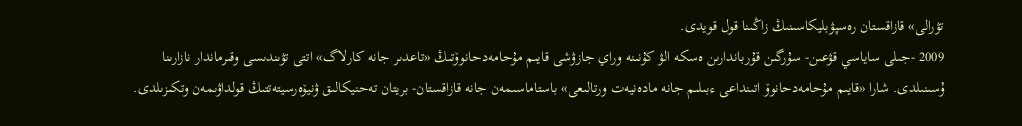تۋرالى» قازاقستان رەسپۋبليكاسىنىڭ زاڭىنا قول قويدى.
2009 -جىلى ساياسي قۋعىن- سۇرگىن قۇرباندارىن ەسكە الۋ كۇنىنە وراي جازۋشى قايىم مۇحامەدحانوۆتىڭ «تاعدىر جانە كارلاگ» اتتى تۋىندىسى وقىرماندار نازارىنا ۇسىنىلدى. شارا «قايىم مۇحامەدحانوۆ اتىنداعى ءبىلىم جانە مادەنيەت ورتالىعى» باستاماسىمەن جانە قازاقستان- بريتان تەحنيكالىق ۋنيۆەرسيتەتتىڭ قولداۋىمەن وتكىزىلدى.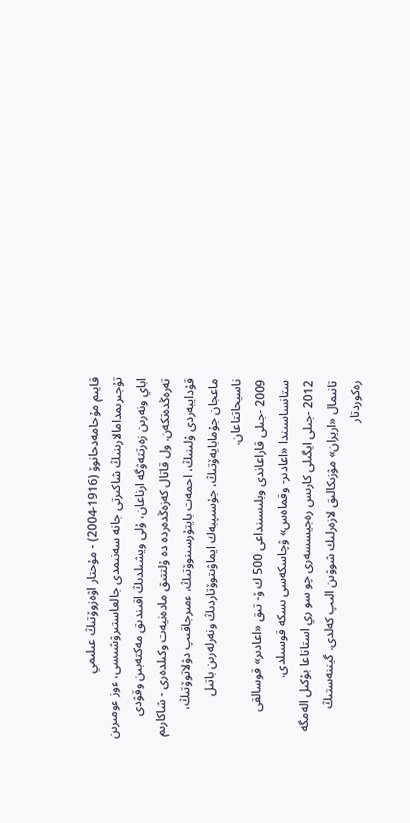قايىم مۇحامەدحانوۆ (1916-2004) - مۇحتار اۋەزوۆتىڭ عىلىمي تۇجىرىمدامالارىنىڭ شاكىرتى جانە سەنىمدى جالعاستىرۋشىسى، ءوز ءومىرىن اباي ونەرىن زەرتتەۋگە ارناعان، ۇلى ويشىلدىڭ اقىندىق مەكتەبىن وقۋدى تەرەڭدەتكەن. ول قاتال كەزەڭدەردە دە ۇلتتىق مادەنيەت وكىلدەرى - شاكارىم قۇدايبەردى ۇلىنىڭ، احمەت بايتۇرسىنوۆتىڭ، ءمىرجاقىپ دۋلاتوۆتىڭ، ماعجان جۇمابايەۆتىڭ، جۇسىپبەك ايماۋىتوۆتاردىڭ ونەرلەرىن باتىل ناسيحاتتاعان.
2009 -جىلى قاراعاندى وبلىسىنداعى 500 ك ۆ- تىق «اعادىر» قوسالقى ستانساسىندا «اعادىر- وقماەس» ۋچاسكەسى ىسكە قوسىلدى.
2012 -جىلى ايگىلى كارىس رەجيسسەرى چو سو ري استاناعا بۇكىل الەمگە تانىمال «اريران» مۋزىكالىق لازەرلىك شوۋىن الىپ كەلدى. گيننەستىڭ رەكوردتار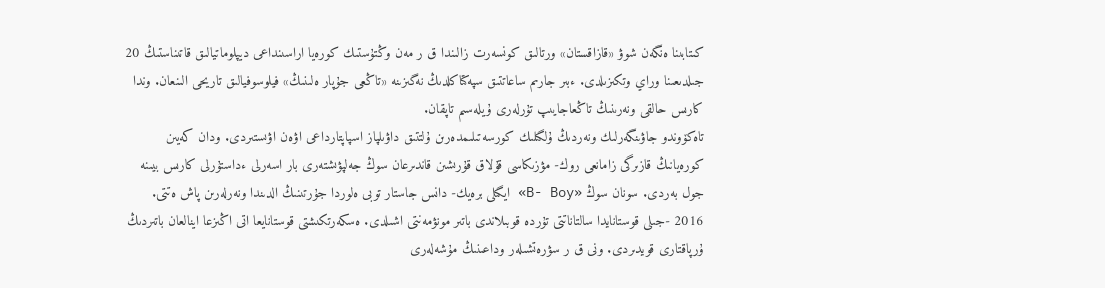كىتابىنا ەنگەن شوۋ «قازاقستان» ورتالىق كونسەرت زالىندا ق ر مەن وڭتۇستىك كورەيا اراسىنداعى ديپلوماتيالىق قاتىناستىڭ 20 جىلدىعىنا وراي وتكىزىلدى. ءبىر جارىم ساعاتتىق سپەكتاكلدىڭ نەگىزىنە «تاڭعى جۇپار ەلىنىڭ» فيلوسوفيالىق تاريحى الىنعان. وندا كارىس حالقى ونەرىنىڭ تاڭعاجايىپ تۇرلەرى ۇيلەسىم تاپقان.
تاەكۆوندو جاۋىنگەرلىك ونەردىڭ ۇلگىلىك كورسەتىلىمدەرىن ۇلتتىق داۋىلپاز اسپاپتارداعى اۋەن اۋىستىردى. ودان كەيىن كورەيانىڭ قازىرگى زامانعى روك- مۋزىكاسى قۇلاق قۇرىشىن قاندىرعان سوڭ جەلپۋىشتەرى بار اسەرلى ءداستۇرلى كارىس بيىنە جول بەردى. سونان سوڭ «B- Boy» ايگىلى برەيك- دانس جاستار توبى ەلوردا جۇرتىنىڭ الدىندا ونەرلەرىن پاش ەتتى.
2016 -جىلى قوستانايدا سالتاناتتى تۇردە قوبىلاندى باتىر مونۋمەنتى اشىلدى. ەسكەرتكىشتى قوستانايعا اتى اڭىزعا اينالعان باتىردىڭ ۇرپاقتارى قويدىردى. ونى ق ر سۋرەتشىلەر وداعىنىڭ مۇشەلەرى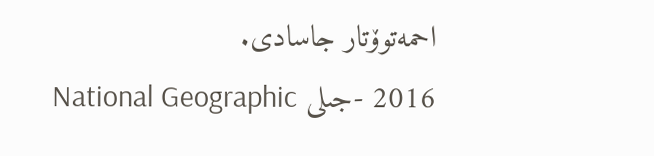احمەتوۆتار جاسادى.
2016 -جىلى National Geographic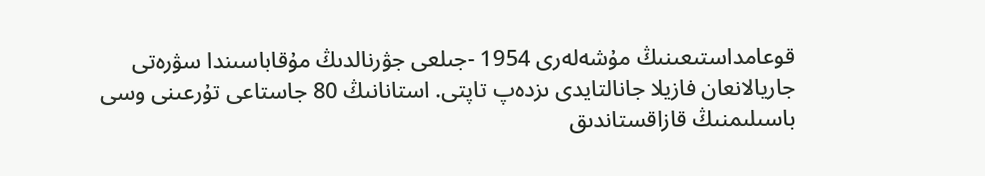قوعامداستىعىنىڭ مۇشەلەرى 1954 -جىلعى جۋرنالدىڭ مۇقاباسىندا سۋرەتى جاريالانعان فازيلا جانالتايدى ىزدەپ تاپتى. استانانىڭ 80 جاستاعى تۇرعىنى وسى باسىلىمنىڭ قازاقستاندىق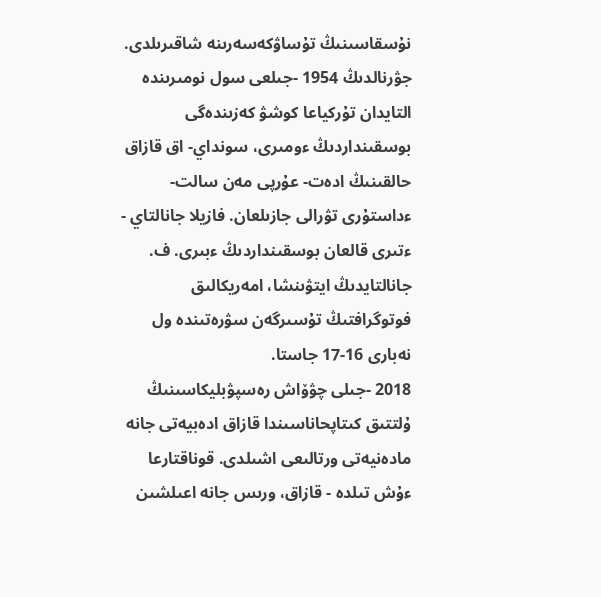نۇسقاسىنىڭ تۇساۋكەسەرىنە شاقىرىلدى. جۋرنالدىڭ 1954 -جىلعى سول نومىرىندە التايدان تۇركياعا كوشۋ كەزىندەگى بوسقىنداردىڭ ءومىرى، سونداي- اق قازاق حالقىنىڭ ادەت- عۇرپى مەن سالت- ءداستۇرى تۋرالى جازىلعان. فازيلا جانالتاي - ءتىرى قالعان بوسقىنداردىڭ ءبىرى. ف. جانالتايدىڭ ايتۋىنشا، امەريكالىق فوتوگرافتىڭ تۇسىرگەن سۋرەتىندە ول نەبارى 16-17 جاستا.
2018 -جىلى چۋۆاش رەسپۋبليكاسىنىڭ ۇلتتىق كىتاپحاناسىندا قازاق ادەبيەتى جانە مادەنيەتى ورتالىعى اشىلدى. قوناقتارعا ءۇش تىلدە - قازاق، ورىس جانە اعىلشىن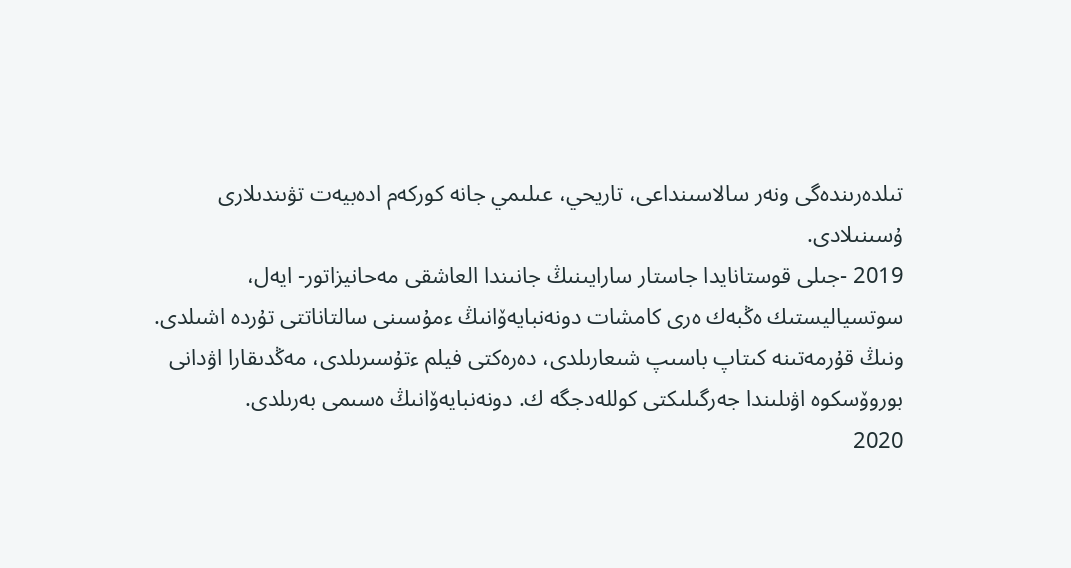تىلدەرىندەگى ونەر سالاسىنداعى، تاريحي، عىلىمي جانە كوركەم ادەبيەت تۋىندىلارى ۇسىنىلادى.
2019 -جىلى قوستانايدا جاستار سارايىنىڭ جانىندا العاشقى مەحانيزاتور- ايەل، سوتسياليستىك ەڭبەك ەرى كامشات دونەنبايەۆانىڭ ءمۇسىنى سالتاناتتى تۇردە اشىلدى. ونىڭ قۇرمەتىنە كىتاپ باسىپ شىعارىلدى، دەرەكتى فيلم ءتۇسىرىلدى، مەڭدىقارا اۋدانى بوروۆسكوە اۋىلىندا جەرگىلىكتى كوللەدجگە ك. دونەنبايەۆانىڭ ەسىمى بەرىلدى.
2020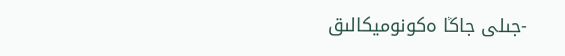-جىلى جاڭا ەكونوميكالىق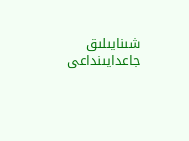شىنايىلىق جاعدايىنداعى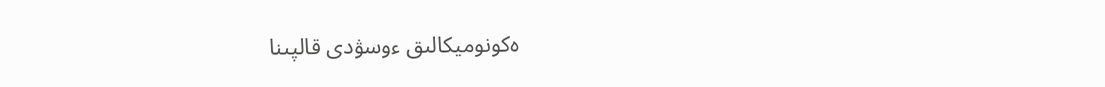ەكونوميكالىق ءوسۋدى قالپىنا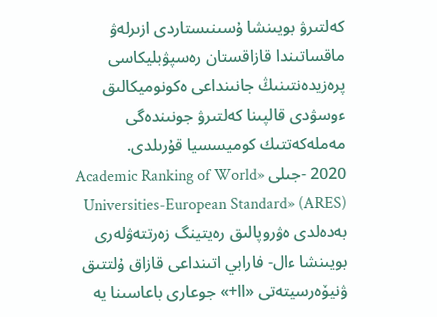كەلتىرۋ بويىنشا ۇسىنىستاردى ازىرلەۋ ماقساتىندا قازاقستان رەسپۋبليكاسى پرەزيدەنتىنىڭ جانىنداعى ەكونوميكالىق ءوسۋدى قالپىنا كەلتىرۋ جونىندەگى مەملەكەتتىك كوميسسيا قۇرىلدى.
2020 -جىلى «Academic Ranking of World Universities-European Standard» (ARES) بەدەلدى ەۋروپالىق رەيتينگ زەرتتەۋلەرى بويىنشا ءال- فارابي اتىنداعى قازاق ۇلتتىق ۋنيۆەرسيتەتى «اا+» جوعارى باعاسىنا يە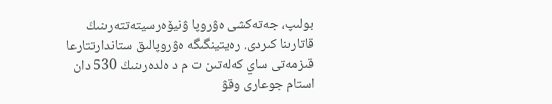بولىپ، جەتەكشى ەۋروپا ۋنيۆەرسيتەتتەرىنىڭ قاتارىنا كىردى. رەيتينگىگە ەۋروپالىق ستاندارتتارعا قىزمەتى ساي كەلەتىن ت م د ەلدەرىنىڭ 530 دان استام جوعارى وقۋ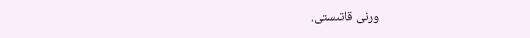ورنى قاتىستى.